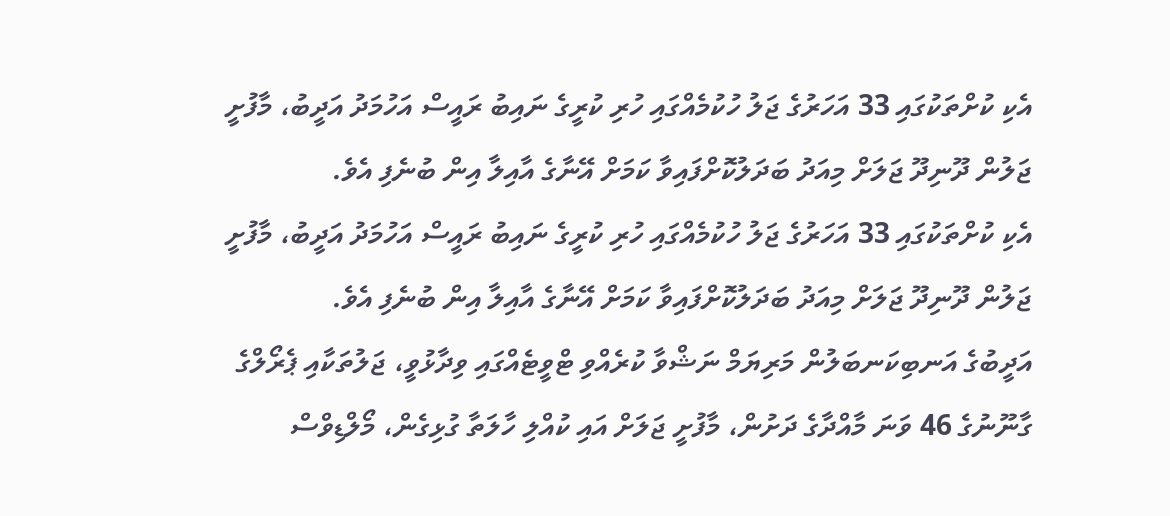އެކި ކުށްތަކުގައި 33 އަހަރުގެ ޖަލު ހުކުމެއްގައި ހުރި ކުރީގެ ނައިބު ރައީސް އަހުމަދު އަދީބު، މާފުށީ ޖަލުން ދޫނިދޫ ޖަލަށް މިއަދު ބަދަލުކޮށްފައިވާ ކަމަށް އޭނާގެ އާއިލާ އިން ބުނެފި އެވެ.
އެކި ކުށްތަކުގައި 33 އަހަރުގެ ޖަލު ހުކުމެއްގައި ހުރި ކުރީގެ ނައިބު ރައީސް އަހުމަދު އަދީބު، މާފުށީ ޖަލުން ދޫނިދޫ ޖަލަށް މިއަދު ބަދަލުކޮށްފައިވާ ކަމަށް އޭނާގެ އާއިލާ އިން ބުނެފި އެވެ.
އަދީބުގެ އަނބިކަނބަލުން މަރިޔަމް ނަޝްވާ ކުރެއްވި ޓްވީޓެއްގައި ވިދާޅުވީ، ޖަލުތަކާއި ޕެރޯލްގެ ގާނޫނުގެ 46 ވަނަ މާއްދާގެ ދަށުން، މާފުށީ ޖަލަށް އައި ކުއްލި ހާލަތާ ގުޅިގެން، މޯލްޑިވްސް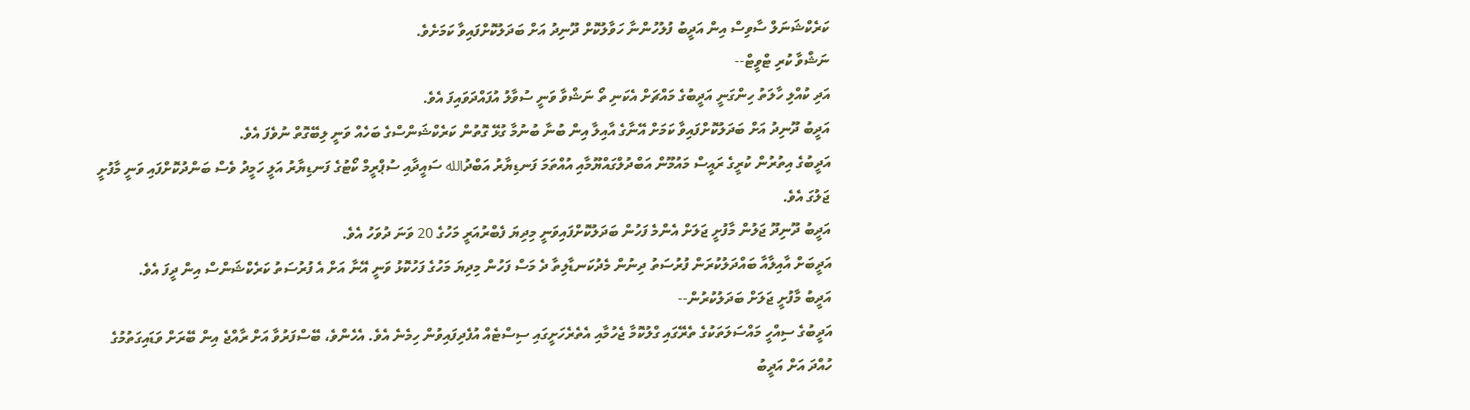ކަރެކްޝަނަލް ސާވިސް އިން އަދީބު ފުލުހުންނާ ހަވާލުކޮށް ދޫނިދު އަށް ބަދަލުކޮށްފައިވާ ކަމަށެވެ.
ނަޝްވާ ކުރި ޓްވީޓް--
އަދި ކުއްލި ހާލަތު ހިންގަނީ އަދީބުގެ މައްޗަށް އެކަނި ތޯ ނަޝްވާ ވަނީ ސުވާލު އުފައްދަވައިފަ އެވެ.
އަދީބު ދޫނިދު އަށް ބަދަލުކޮށްފައިވާ ކަމަށް އޭނާގެ އާއިލާ އިން ބުނާ ބުނުމާ ގުޅޭ ގޮތުން ކަރެކްޝަންސްގެ ބަހެއް ވަނީ ލިބޭގޮތް ނުވެފަ އެވެ.
އަދީބުގެ އިތުރުން ކުރީގެ ރައީސް މައުމޫން އަބްދުލްގައްޔޫމާއި އުއްތަމަ ފަނޑިޔާރު އަބްދުالله ސައީދާއި ސުޕްރީމް ކޯޓުގެ ފަނޑިޔާރު އަލީ ހަމީދު ވެސް ބަންދުކޮށްފައި ވަނީ މާފުށީ ޖަލުގަ އެވެ.
އަދީބު ދޫނިދޫ ޖަލުން މާފުށީ ޖަލަށް އެންމެ ފަހުން ބަދަލުކޮށްފައިވަނީ މިދިޔަ ފެބްރުއަރީ މަހުގެ 20 ވަނަ ދުވަހު އެވެ.
އަދީބަށް އާއިލާއާ ބައްދަލުކުރަން ފުރުސަތު ދިނުން މެދުކަނޑާލިތާ ދެ މަސް ފަހުން މިދިޔަ މަހުގެ ފަހުކޮޅު ވަނީ އޭނާ އަށް އެ ފުރުސަތު ކަރެކްޝަންސް އިން ދީފަ އެވެ.
އަދީބު މާފުށީ ޖަލަށް ބަދަލުކުރުން--
އަދީބުގެ ސިއްހީ މައްސަލަތަކުގެ ތެރޭގައި ގްލުކޮމާ ޖެހުމާއި އެތެރެހަށީގައި ސިސްޓެއް އުފެދިފައިވުން ހިމެނެ އެވެ. އެހެންވެ، ބޭސްފަރުވާ އަށް ރާއްޖެ އިން ބޭރަށް ވަޑައިގަތުމުގެ ހުއްދަ އަށް އަދީބު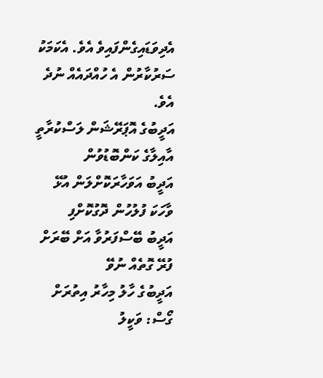އެދިވަޑައިގެންފައިވެ އެވެ. އެކަމަކު ސަރުކާރުން އެ ހުއްދައެއް ނުދެ އެވެ.
އަދީބުގެ އޮޕަރޭޝަން ލަސްކުރާތީ އާއިލާގެ ކަންބޮޑުވުން
އަދީބު އަވަހާރަކޮށްލަން އުޅޭ ވާހަކަ ފުލުހުން ދޮގުކޮށްފި
އަދީބު ބޭސްފަރުވާ އަށް ބޭރަށް ފުރޭ ގޮތެއް ނުވޭ
އަދީބުގެ ހާލު މިހާރު އިތުރަށް ގޯސް: ވަކީލު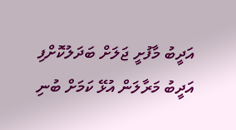އަދީބު މާފުށީ ޖަލަށް ބަދަލުކޮށްފި
އަދީބު މަރާލަން އުޅޭ ކަމަށް ބުނި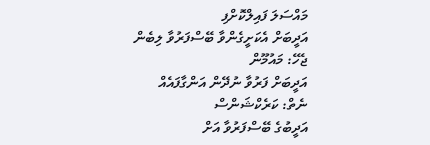މައްސަލަ ފައިލްކޮށްފި
އަދީބަށް އެކަށީގެންވާ ބޭސްފަރުވާ ލިބެން ޖެހޭ: މައުމޫން
އަދީބަށް ފަރުވާ ނުދޭން އަންގާފައެއް ނެތް: ކަރެކްޝަންސް
އަދީބުގެ ބޭސްފަރުވާ އަށް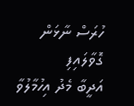ހުރަސް ނާޅަން ގޮވާލައިފި
އަދީބާ މެދު އިހުމާލުވާ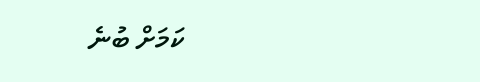ކަމަށް ބުނެ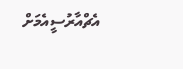އެޗްއާރުސީއެމަށް